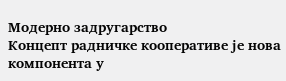Модерно задругарство
Концепт радничке кооперативе је нова компонента у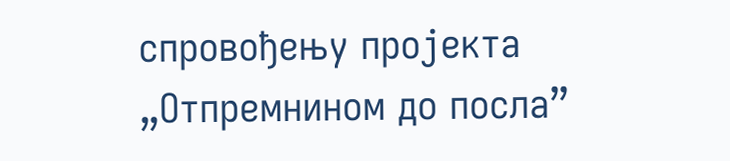спровођењу пројекта „Отпремнином до посла”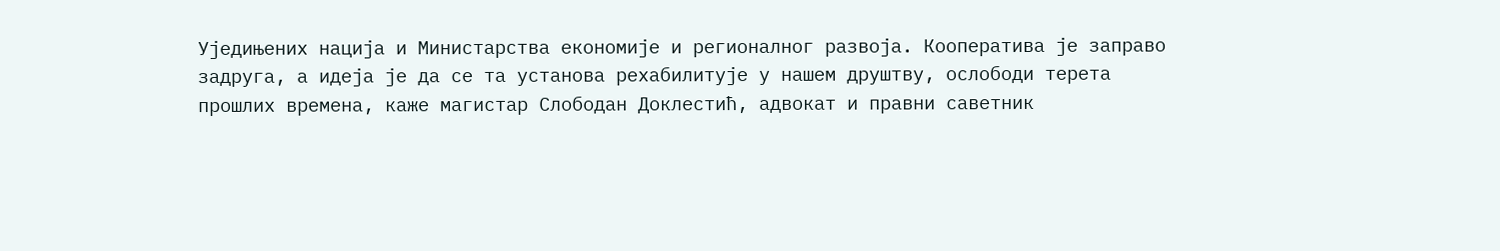Уједињених нација и Министарства економије и регионалног развоја. Кооператива је заправо задруга, а идеја је да се та установа рехабилитује у нашем друштву, ослободи терета прошлих времена, каже магистар Слободан Доклестић, адвокат и правни саветник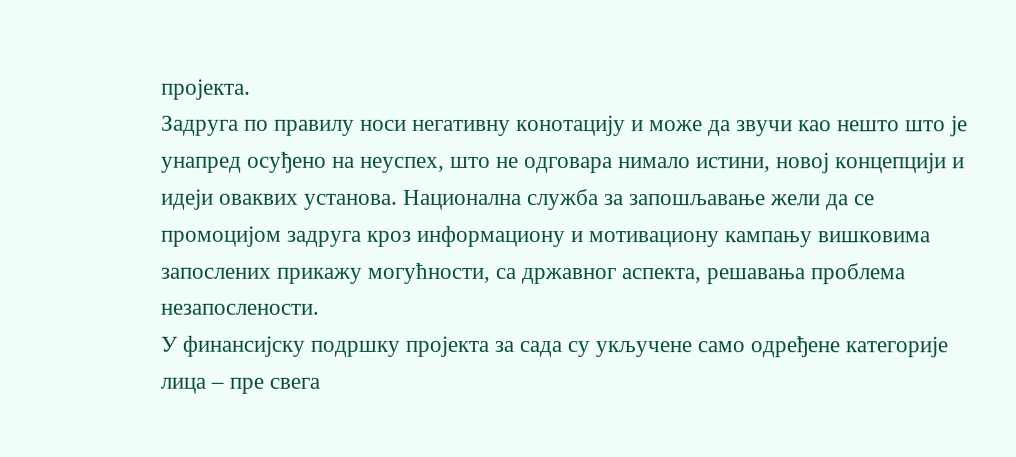пројекта.
Задруга по правилу носи негативну конотацију и може да звучи као нешто што је унапред осуђено на неуспех, што не одговара нимало истини, новој концепцији и идеји оваквих установа. Национална служба за запошљавање жели да се промоцијом задруга кроз информациону и мотивациону кампању вишковима запослених прикажу могућности, са државног аспекта, решавања проблема незапослености.
У финансијску подршку пројекта за сада су укључене само одређене категорије лица – пре свега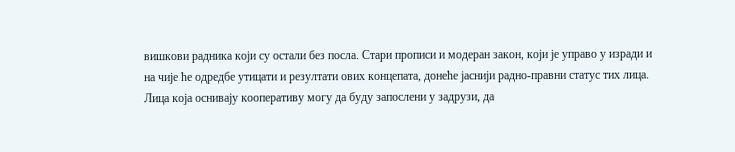вишкови радника који су остали без посла. Стари прописи и модеран закон, који је управо у изради и на чије ће одредбе утицати и резултати ових концепата, донеће јаснији радно-правни статус тих лица. Лица која оснивају кооперативу могу да буду запослени у задрузи, да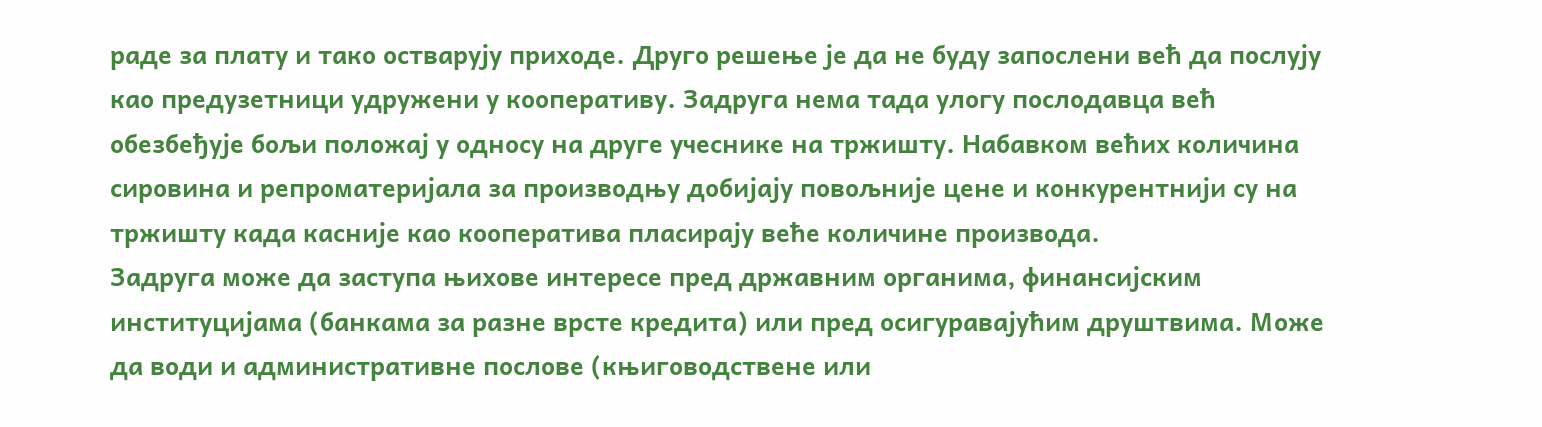раде за плату и тако остварују приходе. Друго решење је да не буду запослени већ да послују као предузетници удружени у кооперативу. Задруга нема тада улогу послодавца већ обезбеђује бољи положај у односу на друге учеснике на тржишту. Набавком већих количина сировина и репроматеријала за производњу добијају повољније цене и конкурентнији су на тржишту када касније као кооператива пласирају веће количине производа.
Задруга може да заступа њихове интересе пред државним органима, финансијским институцијама (банкама за разне врсте кредита) или пред осигуравајућим друштвима. Може да води и административне послове (књиговодствене или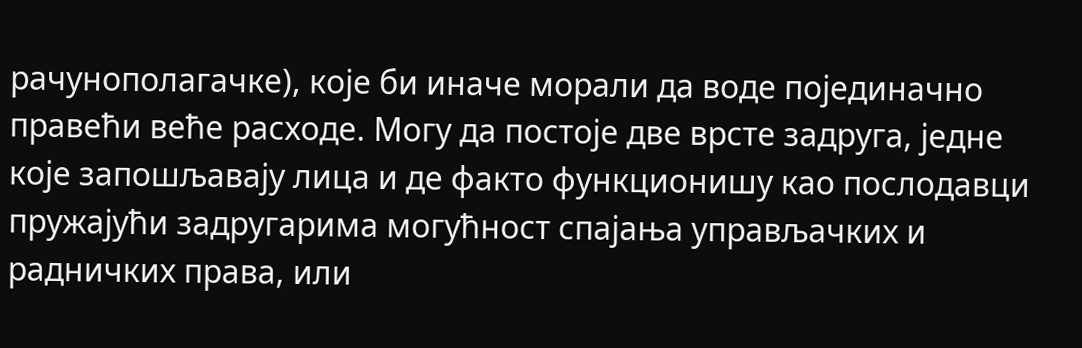рачунополагачке), које би иначе морали да воде појединачно правећи веће расходе. Могу да постоје две врсте задруга, једне које запошљавају лица и де факто функционишу као послодавци пружајући задругарима могућност спајања управљачких и радничких права, или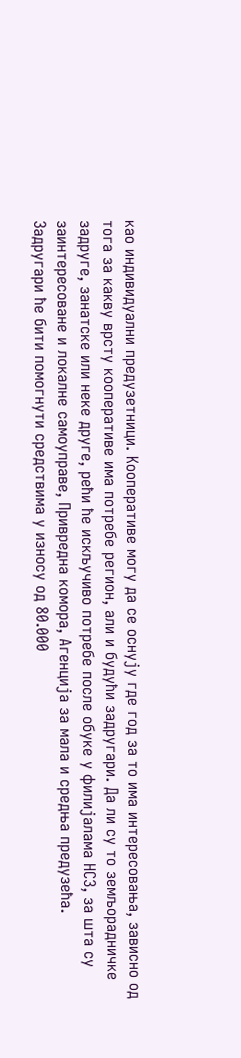као индивидуални предузетници. Кооперативе могу да се оснују где год за то има интересовања, зависно од тога за какву врсту кооперативе има потребе регион, али и будући задругари. Да ли су то земљорадничке задруге, занатске или неке друге, рећи ће искључиво потребе после обуке у филијалама НСЗ, за шта су заинтересоване и локалне самоуправе, Привредна комора, Агенција за мала и средња предузећа.
Задругари ће бити помогнути средствима у износу од 80.000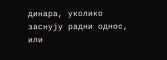динара, уколико заснују радни однос, или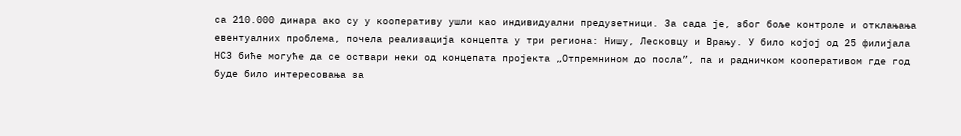са 210.000 динара ако су у кооперативу ушли као индивидуални предузетници. За сада је, због боље контроле и отклањања евентуалних проблема, почела реализација концепта у три региона: Нишу, Лесковцу и Врању. У било којој од 25 филијала НСЗ биће могуће да се оствари неки од концепата пројекта „Отпремнином до посла”, па и радничком кооперативом где год буде било интересовања за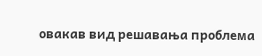овакав вид решавања проблема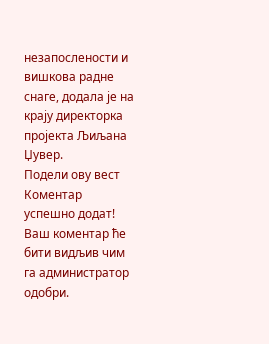незапослености и вишкова радне снаге, додала је на крају директорка пројекта Љиљана Џувер.
Подели ову вест
Комeнтар успeшно додат!
Ваш комeнтар ћe бити видљив чим га администратор одобри.